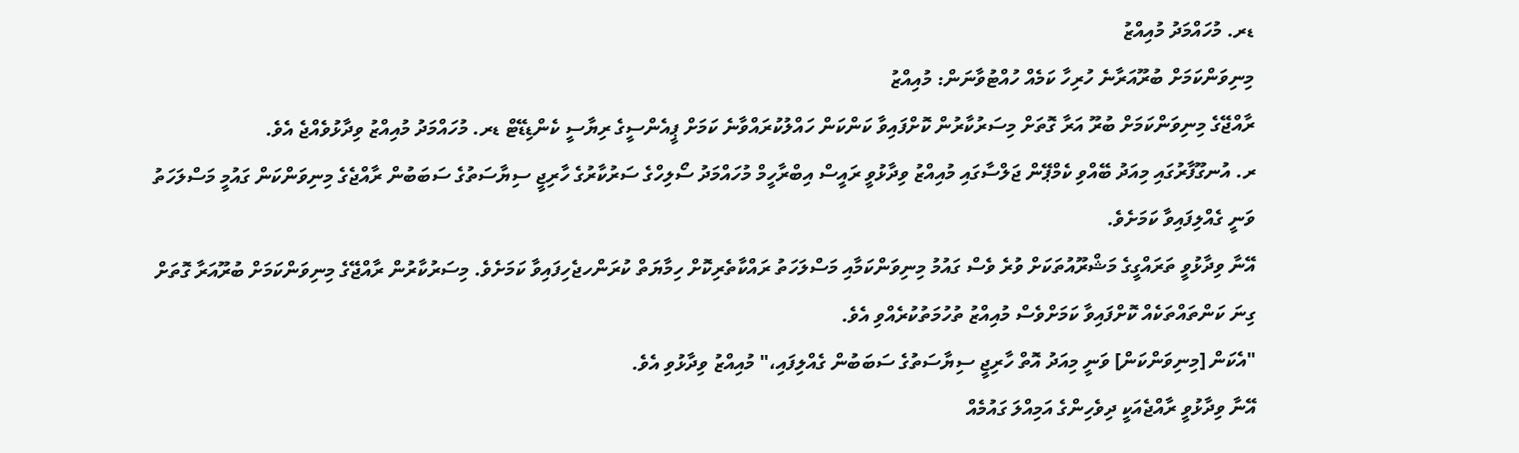ޑރ. މުހައްމަދު މުއިއްޒު
މިނިވަންކަމަށް ބުރޫއަރާނެ ހުރިހާ ކަމެއް ހުއްޓުވާނަން: މުއިއްޒު
ރާއްޖޭގެ މިނިވަންކަމަށް ބުރޫ އަރާ ގޮތަށް މިސަރުކާރުން ކޮށްފައިވާ ކަންކަން ހައްލުކުރައްވާނެ ކަމަށް ޕީއެންސީގެ ރިޔާސީ ކެންޑިޑޭޓް ޑރ. މުހައްމަދު މުއިއްޒު ވިދާޅުވެއްޖެ އެވެ.
ރ. އުނގޫފާރުގައި މިއަދު ބޭއްވި ކެމްޕޭން ޖަލްސާގައި މުއިއްޒު ވިދާޅުވީ ރައީސް އިބްރާހީމް މުހައްމަދު ސޯލިހްގެ ސަރުކާރުގެ ހާރިޖީ ސިޔާސަތުގެ ސަބަބުން ރާއްޖެގެ މިނިވަންކަން ގައުމީ މަސްލަހަތު ވަނީ ގެއްލިފައިވާ ކަމަށެވެ.
އޭނާ ވިދާޅުވީ ތަރައްގީގެ މަޝްރޫއުތަކަށް ވުރެ ވެސް ގައުމު މިނިވަންކަމާއި މަސްލަހަތު ރައްކާތެރިކޮށް ހިމާޔަތް ކުރަންހޖެހިފައިވާ ކަމަށެވެ. މިސަރުކާރުން ރާއްޖޭގެ މިނިވަންކަމަށް ބުރޫއަރާ ގޮތަށް ގިނަ ކަންތައްތަކެއް ކޮށްފައިވާ ކަމަށްވެސް މުއިއްޒު ތުހުމަތުކުރެއްވި އެވެ.
"އެކަން [މިނިވަންކަން] ވަނީ މިއަދު އޮތް ހާރިޖީ ސިޔާސަތުގެ ސަބަބުން ގެއްލިފައި،" މުއިއްޒު ވިދާޅުވި އެވެ.
އޭނާ ވިދާޅުވީ ރާއްޖެއަކީ ދިވެހިންގެ އަމިއްލަ ގައުމެއް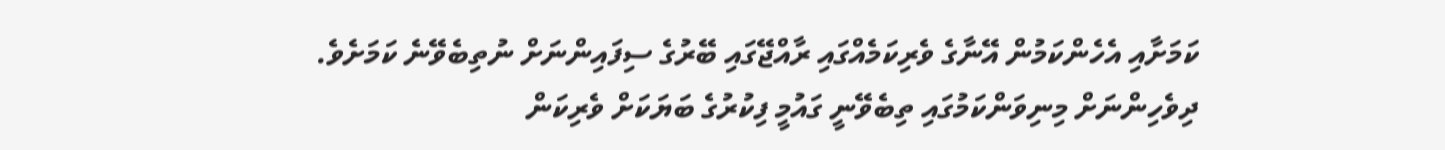ކަމަށާއި އެހެންކަމުން އޭނާގެ ވެރިކަމެއްގައި ރާއްޖޭގައި ބޭރުގެ ސިފައިންނަށް ނުތިބެވޭނެ ކަމަށެވެ.
ދިވެހިންނަށް މިނިވަންކަމުގައި ތިބެވޭނީ ގައުމީ ފިކުރުގެ ބަޔަކަށް ވެރިކަން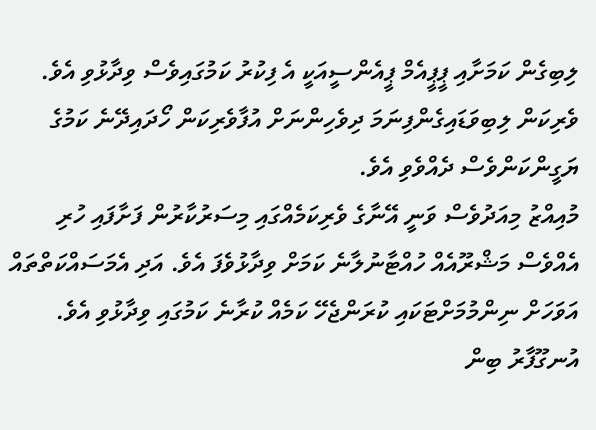ލިބިގެން ކަމަށާއި ޕީޕީއެމް ޕީއެންސީއަކީ އެ ފިކުރު ކަމުގައިވެސް ވިދާޅުވި އެވެ. ވެރިކަން ލިބިވަޑައިގެންފިނަމަ ދިވެހިންނަށް އުފާވެރިކަން ހޯދައިދޭނެ ކަމުގެ ޔަގީންކަންވެސް ދެއްވެވި އެވެ.
މުއިއްޒު މިއަދުވެސް ވަނީ އޭނާގެ ވެރިކަމެއްގައި މިސަރުކާރުން ފަށާފައި ހުރި އެއްވެސް މަޝްރޫއެއް ހުއްޓާނުލާނެ ކަމަށް ވިދާޅުވެފަ އެވެ. އަދި އެމަސައްކަތްތައް އަވަހަށް ނިންމުމަށްޓަކައި ކުރަންޖެހޭ ކަމެއް ކުރާނެ ކަމުގައި ވިދާޅުވި އެވެ.
އުނގޫފާރު ބިން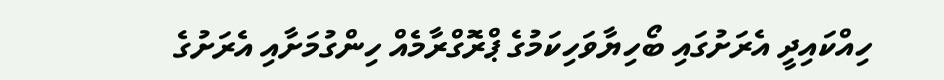ހިއްކައިދީ އެރަށުގައި ބޯހިޔާވަހިކަމުގެ ޕްރޮގްރާމެއް ހިންގުމަށާއި އެރަށުގެ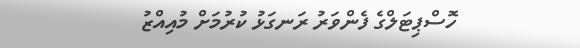ހޮސްޕިޓަލްގެ ފެންވަރު ރަނގަޅު ކުރުމަށް މުއިއްޒު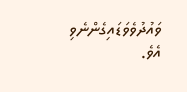ވައުދުވެވަޑައިގެންނެވި އެވެ.